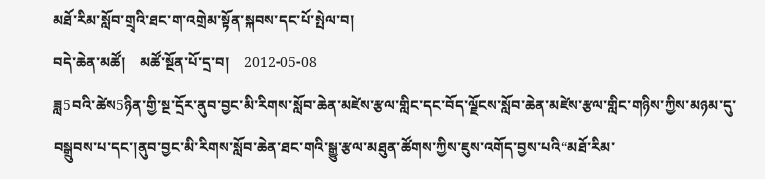མཐོ་རིམ་སློབ་གྲྭའི་ཐང་ག་འགྲེམ་སྟོན་སྐབས་དང་པོ་སྤེལ་བ།
བདེ་ཆེན་མཚོ།    མཚོ་སྔོན་པོ་དྲ་བ།    2012-05-08
ཟླ5བའི་ཚེས5ཉིན་གྱི་སྔ་དྲོར་ནུབ་བྱང་མི་རིགས་སློབ་ཆེན་མཛེས་རྩལ་གླིང་དང་བོད་ལྗོངས་སློབ་ཆེན་མཛེས་རྩལ་གླིང་གཉིས་ཀྱིས་མཉམ་དུ་བསྒྲུབས་པ་དང་།ནུབ་བྱང་མི་རིགས་སློབ་ཆེན་ཐང་གའི་སྒྱུ་རྩལ་མཐུན་ཚོགས་ཀྱིས་ཇུས་འགོད་བྱས་པའི“མཐོ་རིམ་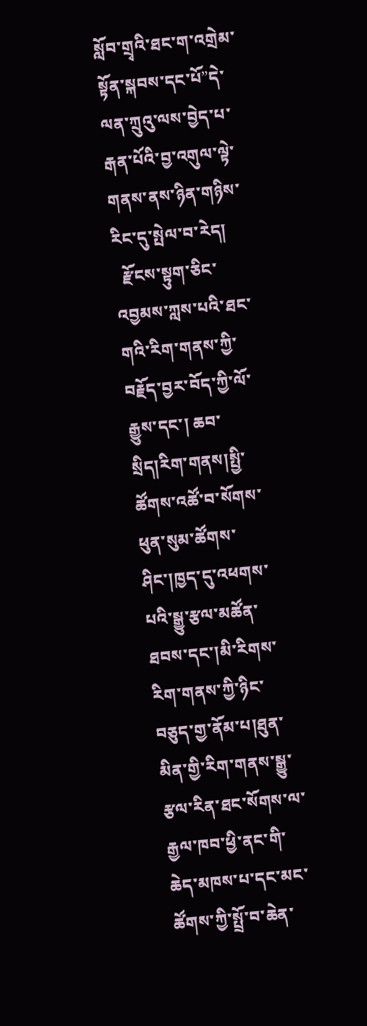སློབ་གྲྭའི་ཐང་ག་འགྲེམ་སྟོན་སྐབས་དང་པོ”དེ་ལན་ཀྲུའུ་ལས་བྱེད་པ་རྒན་པོའི་བྱ་འགུལ་ལྟེ་གནས་ནས་ཉིན་གཉིས་རིང་དུ་སྤེལ་བ་རེད།
  རྫོངས་སྟུག་ཅིང་འབྱམས་ཀླས་པའི་ཐང་གའི་རིག་གནས་ཀྱི་བརྗོད་བྱར་བོད་ཀྱི་ལོ་རྒྱུས་དང་། ཆབ་སྲིད།རིག་གནས།སྤྱི་ཚོགས་འཚོ་བ་སོགས་ཕུན་སུམ་ཚོགས་ཤིང་།ཁྱད་དུ་འཕགས་པའི་སྒྱུ་རྩལ་མཚོན་ཐབས་དང་།མི་རིགས་རིག་གནས་ཀྱི་ཉིང་བཅུད་གྱ་ནོམ་པ།ཐུན་མིན་གྱི་རིག་གནས་སྒྱུ་རྩལ་རིན་ཐང་སོགས་ལ་རྒྱལ་ཁབ་ཕྱི་ནང་གི་ཆེད་མཁས་པ་དང་མང་ཚོགས་ཀྱི་སྤྲོ་བ་ཆེན་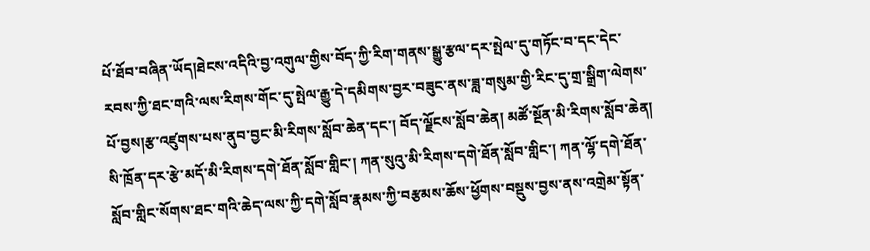པོ་ཐོབ་བཞིན་ཡོད།ཐེངས་འདིའི་བྱ་འགུལ་གྱིས་བོད་ཀྱི་རིག་གནས་སྒྱུ་རྩལ་དར་སྤེལ་དུ་གཏོང་བ་དང་དེང་རབས་ཀྱི་ཐང་གའི་ལས་རིགས་གོང་དུ་སྤེལ་རྒྱུ་དེ་དམིགས་བྱར་བཟུང་ནས་ཟླ་གསུམ་གྱི་རིང་དུ་གྲ་སྒྲིག་ལེགས་པོ་བྱས།རྩ་འཛུགས་པས་ནུབ་བྱང་མི་རིགས་སློབ་ཆེན་དང་། བོད་ལྗོངས་སློབ་ཆེན། མཚོ་སྔོན་མི་རིགས་སློབ་ཆེན། སི་ཁྲོན་དར་རྩེ་མདོ་མི་རིགས་དགེ་ཐོན་སློབ་གླིང་། ཀན་སུའུ་མི་རིགས་དགེ་ཐོན་སློབ་གླིང་། ཀན་ལྷོ་དགེ་ཐོན་སློབ་གླིང་སོགས་ཐང་གའི་ཆེད་ལས་ཀྱི་དགེ་སློབ་རྣམས་ཀྱི་བརྩམས་ཆོས་ཕྱོགས་བསྡུས་བྱས་ནས་འགྲེམ་སྟོན་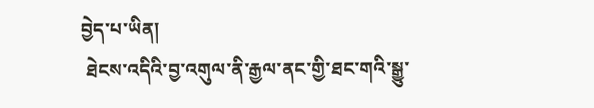བྱེད་པ་ཡིན།
 ཐེངས་འདིའི་བྱ་འགུལ་ནི་རྒྱལ་ནང་གྱི་ཐང་གའི་སྒྱུ་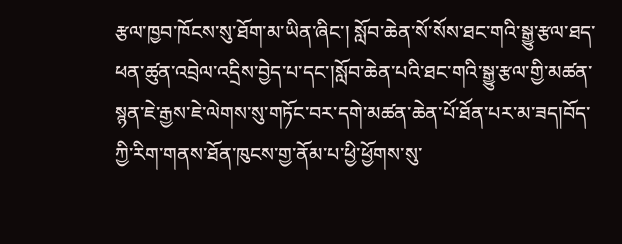རྩལ་ཁྱབ་ཁོངས་སུ་ཐོག་མ་ཡིན་ཞིང་། སློབ་ཆེན་སོ་སོས་ཐང་གའི་སྒྱུ་རྩལ་ཐད་ཕན་ཚུན་འབྲེལ་འདྲིས་བྱེད་པ་དང་།སློབ་ཆེན་པའི་ཐང་གའི་སྒྱུ་རྩལ་གྱི་མཚན་སྙན་ཇེ་རྒྱས་ཇེ་ལེགས་སུ་གཏོང་བར་དགེ་མཚན་ཆེན་པོ་ཐོན་པར་མ་ཟད།བོད་ཀྱི་རིག་གནས་ཐོན་ཁུངས་གྱ་ནོམ་པ་ཕྱི་ཕྱོགས་སུ་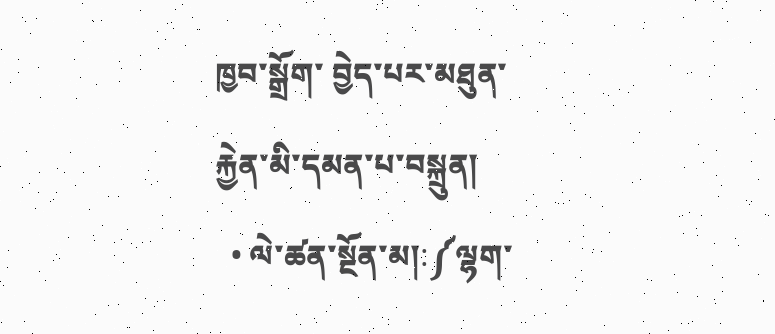ཁྱབ་སྒྲོག་ བྱེད་པར་མཐུན་རྐྱེན་མི་དམན་པ་བསྐྲུན།
  • ལེ་ཚན་སྔོན་མ།:༼ལྷག་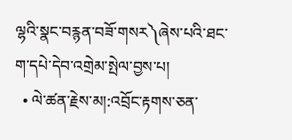ལྷའི་སྣང་བརྙན་བཟོ་གསར༽ཞེས་པའི་ཐང་ག་དཔེ་དེབ་འགྲེམ་སྤེལ་བྱས་པ།
  • ལེ་ཚན་རྗེས་མ།:འབྲོང་རྟགས་ཅན་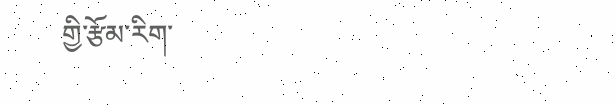གྱི་རྩོམ་རིག་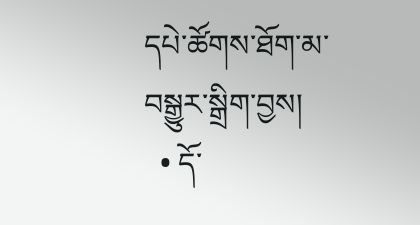དཔེ་ཚོགས་ཐོག་མ་བསྒྱུར་སྒྲིག་བྱས།
  • དོ་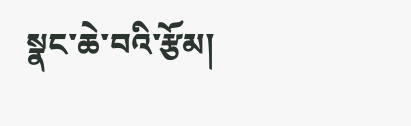སྣང་ཆེ་བའི་རྩོམ།